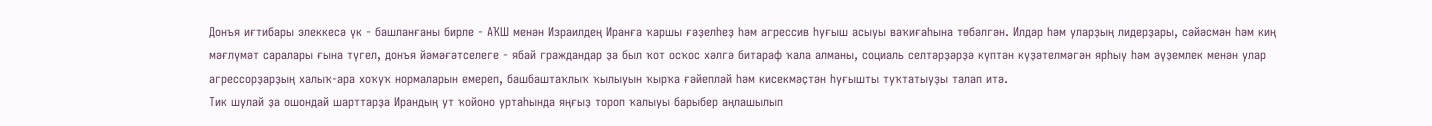Донъя иғтибары элеккесә үк - башланғаны бирле - АҠШ менән Израилдең Иранға ҡаршы ғәҙелһеҙ һәм агрессив һуғыш асыуы ваҡиғаһына төбәлгән. Илдәр һәм уларҙың лидерҙары, сәйәсмән һәм киң мәғлүмәт саралары ғына түгел, донъя йәмәғәтселеге - ябай граждандар ҙа был ҡот осҡос хәлгә битараф ҡала алманы, социаль селтәрҙәрҙә күптән күҙәтелмәгән ярһыу һәм әүҙемлек менән улар агрессорҙарҙың халыҡ-ара хоҡуҡ нормаларын емереп, башбаштаҡлыҡ ҡылыуын ҡырҡа ғәйепләй һәм кисекмәҫтән һуғышты туҡтатыуҙы талап итә.
Тик шулай ҙа ошондай шарттарҙа Ирандың ут ҡойоно уртаһында яңғыҙ тороп ҡалыуы барыбер аңлашылып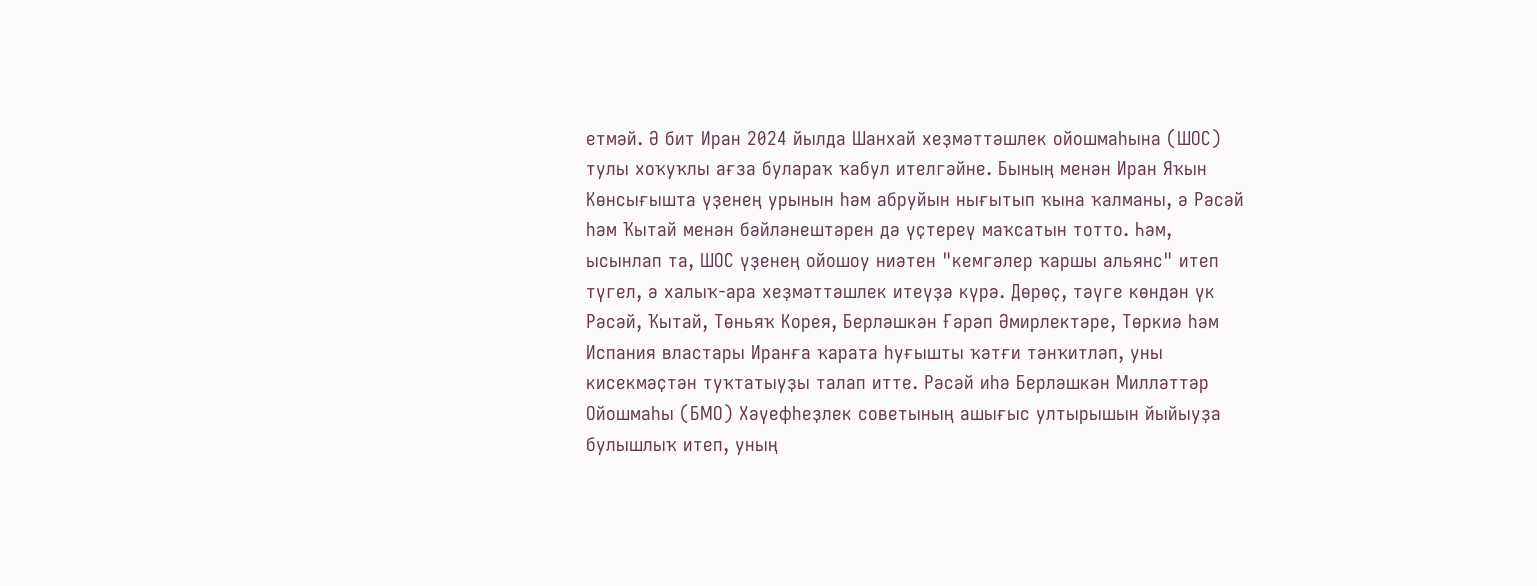етмәй. Ә бит Иран 2024 йылда Шанхай хеҙмәттәшлек ойошмаһына (ШОС) тулы хоҡуҡлы ағза булараҡ ҡабул ителгәйне. Бының менән Иран Яҡын Көнсығышта үҙенең урынын һәм абруйын нығытып ҡына ҡалманы, ә Рәсәй һәм Ҡытай менән бәйләнештәрен дә үҫтереү маҡсатын тотто. Һәм, ысынлап та, ШОС үҙенең ойошоу ниәтен "кемгәлер ҡаршы альянс" итеп түгел, ә халыҡ-ара хеҙмәттәшлек итеүҙә күрә. Дөрөҫ, тәүге көндән үк Рәсәй, Ҡытай, Төньяҡ Корея, Берләшкән Ғәрәп Әмирлектәре, Төркиә һәм Испания властары Иранға ҡарата һуғышты ҡәтғи тәнҡитләп, уны кисекмәҫтән туҡтатыуҙы талап итте. Рәсәй иһә Берләшкән Милләттәр Ойошмаһы (БМО) Хәүефһеҙлек советының ашығыс ултырышын йыйыуҙа булышлыҡ итеп, уның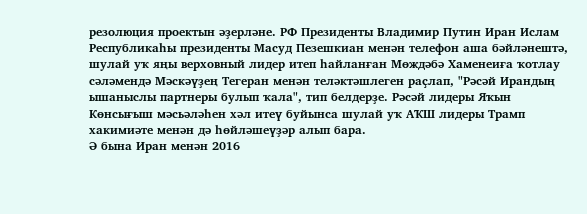резолюция проектын әҙерләне. РФ Президенты Владимир Путин Иран Ислам Республикаһы президенты Масуд Пезешкиан менән телефон аша бәйләнештә, шулай уҡ яңы верховный лидер итеп һайланған Мөждәбә Хаменеиға ҡотлау сәләмендә Мәскәүҙең Тегеран менән теләктәшлеген раҫлап, "Рәсәй Ирандың ышаныслы партнеры булып ҡала", тип белдерҙе. Рәсәй лидеры Яҡын Көнсығыш мәсьәләһен хәл итеү буйынса шулай уҡ АҠШ лидеры Трамп хакимиәте менән дә һөйләшеүҙәр алып бара.
Ә бына Иран менән 2016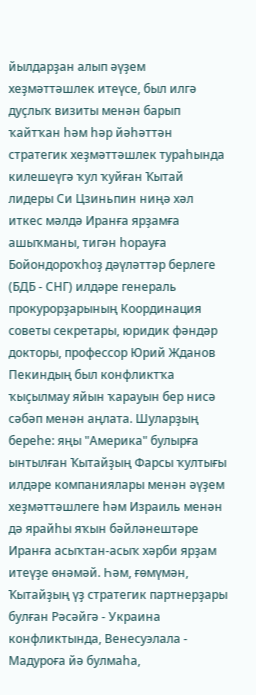йылдарҙан алып әүҙем хеҙмәттәшлек итеүсе, был илгә дуҫлыҡ визиты менән барып ҡайтҡан һәм һәр йәһәттән стратегик хеҙмәттәшлек тураһында килешеүгә ҡул ҡуйған Ҡытай лидеры Си Цзиньпин ниңә хәл иткес мәлдә Иранға ярҙамға ашыҡманы, тигән һорауға Бойондороҡһоҙ дәүләттәр берлеге (БДБ - СНГ) илдәре генераль прокурорҙарының Координация советы секретары, юридик фәндәр докторы, профессор Юрий Жданов Пекиндың был конфликтҡа ҡыҫылмау яйын ҡарауын бер нисә сәбәп менән аңлата. Шуларҙың береһе: яңы "Америка" булырға ынтылған Ҡытайҙың Фарсы ҡултығы илдәре компаниялары менән әүҙем хеҙмәттәшлеге һәм Израиль менән дә ярайһы яҡын бәйләнештәре Иранға асыҡтан-асыҡ хәрби ярҙам итеүҙе өнәмәй. Һәм, ғөмүмән, Ҡытайҙың үҙ стратегик партнерҙары булған Рәсәйгә - Украина конфликтында, Венесуэлала - Мадуроға йә булмаһа,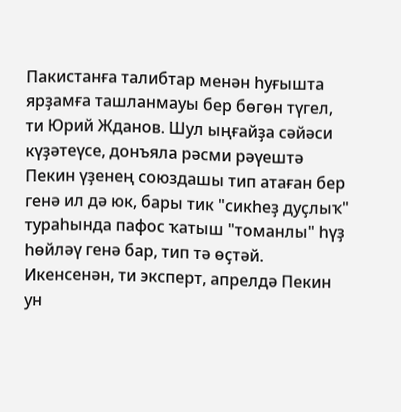Пакистанға талибтар менән һуғышта ярҙамға ташланмауы бер бөгөн түгел, ти Юрий Жданов. Шул ыңғайҙа сәйәси күҙәтеүсе, донъяла рәсми рәүештә Пекин үҙенең союздашы тип атаған бер генә ил дә юк, бары тик "сикһеҙ дуҫлыҡ" тураһында пафос ҡатыш "томанлы" һүҙ һөйләү генә бар, тип тә өҫтәй. Икенсенән, ти эксперт, апрелдә Пекин ун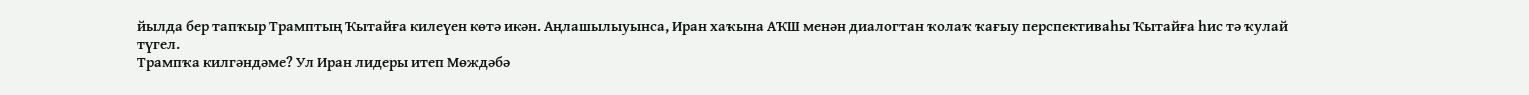йылда бер тапҡыр Трамптың Ҡытайға килеүен көтә икән. Аңлашылыуынса, Иран хаҡына АҠШ менән диалогтан ҡолаҡ ҡағыу перспективаһы Ҡытайға һис тә ҡулай түгел.
Трампҡа килгәндәме? Ул Иран лидеры итеп Мөждәбә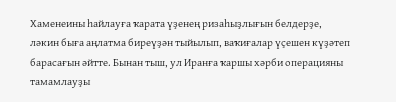Хаменеины һайлауға ҡарата үҙенең ризаһыҙлығын белдерҙе, ләкин быға аңлатма биреүҙән тыйылып, ваҡиғалар үҫешен күҙәтеп барасағын әйтте. Бынан тыш, ул Иранға ҡаршы хәрби операцияны тамамлауҙы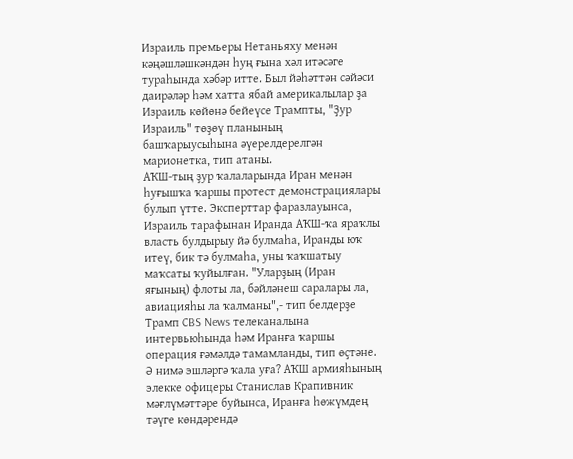Израиль премьеры Нетаньяху менән кәңәшләшкәндән һуң ғына хәл итәсәге тураһында хәбәр итте. Был йәһәттән сәйәси даирәләр һәм хатта ябай америкалылар ҙа Израиль көйөнә бейеүсе Трампты, "Ҙур Израиль" төҙөү планының башҡарыусыһына әүерелдерелгән марионетка, тип атаны.
АҠШ-тың ҙур ҡалаларында Иран менән һуғышҡа ҡаршы протест демонстрациялары булып үтте. Эксперттар фаразлауынса, Израиль тарафынан Иранда АҠШ-ҡа яраҡлы власть булдырыу йә булмаһа, Иранды юҡ итеү, бик тә булмаһа, уны ҡаҡшатыу маҡсаты ҡуйылған. "Уларҙың (Иран яғының) флоты ла, бәйләнеш саралары ла, авиацияһы ла ҡалманы",- тип белдерҙе Трамп СBS News телеканалына интервьюһында һәм Иранға ҡаршы операция ғәмәлдә тамамланды, тип өҫтәне. Ә нимә эшләргә ҡала уға? АҠШ армияһының элекке офицеры Станислав Крапивник мәғлүмәттәре буйынса, Иранға һөжүмдең тәүге көндәрендә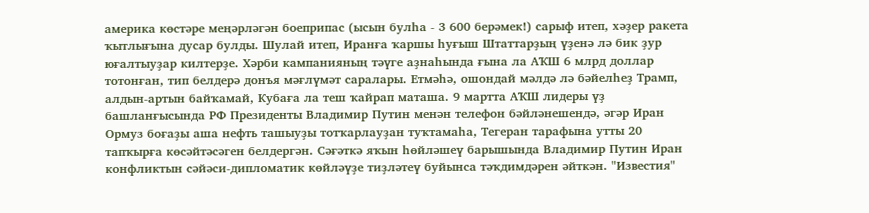америка көстәре меңәрләгән боеприпас (ысын булһа - 3 600 берәмек!) сарыф итеп, хәҙер ракета ҡытлығына дусар булды. Шулай итеп, Иранға ҡаршы һуғыш Штаттарҙың үҙенә лә бик ҙур юғалтыуҙар килтерҙе. Хәрби кампанияның тәүге аҙнаһында ғына ла АҠШ 6 млрд доллар тотонған, тип белдерә донъя мәғлүмәт саралары. Етмәһә, ошондай мәлдә лә бәйелһеҙ Трамп, алдын-артын байҡамай, Кубаға ла теш ҡайрап маташа. 9 мартта АҠШ лидеры үҙ башланғысында РФ Президенты Владимир Путин менән телефон бәйләнешендә, әгәр Иран Ормуз боғаҙы аша нефть ташыуҙы тотҡарлауҙан туҡтамаһа, Тегеран тарафына утты 20 тапҡырға көсәйтәсәген белдергән. Сәғәткә яҡын һөйләшеү барышында Владимир Путин Иран конфликтын сәйәси-дипломатик көйләүҙе тиҙләтеү буйынса тәҡдимдәрен әйткән. "Известия"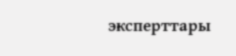эксперттары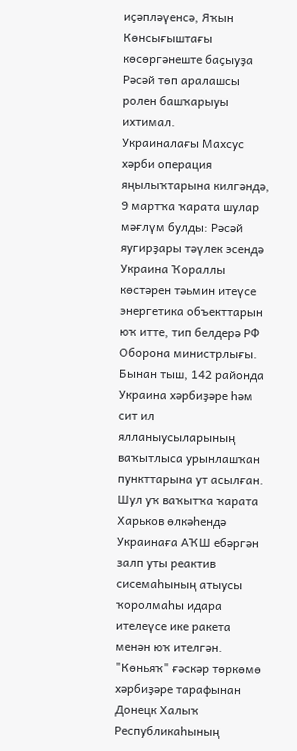иҫәпләүенсә, Яҡын Көнсығыштағы көсөргәнеште баҫыуҙа Рәсәй төп аралашсы ролен башҡарыуы ихтимал.
Украиналағы Махсус хәрби операция яңылыҡтарына килгәндә, 9 мартҡа ҡарата шулар мәғлүм булды: Рәсәй яугирҙары тәүлек эсендә Украина Ҡораллы көстәрен тәьмин итеүсе энергетика объекттарын юҡ итте, тип белдерә РФ Оборона министрлығы. Бынан тыш, 142 районда Украина хәрбиҙәре һәм сит ил ялланыусыларының ваҡытлыса урынлашҡан пункттарына ут асылған. Шул уҡ ваҡытҡа ҡарата Харьков өлкәһендә Украинаға АҠШ ебәргән залп уты реактив сисемаһының атыусы ҡоролмаһы идара ителеүсе ике ракета менән юҡ ителгән. "Көньяҡ" ғәскәр төркөмө хәрбиҙәре тарафынан Донецк Халыҡ Республикаһының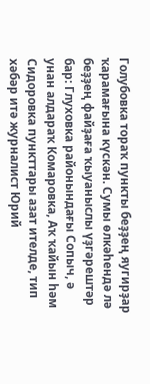Голубовка тораҡ пункты беҙҙең яугирҙар ҡарамағына күскән. Сумы өлкәһендә лә беҙҙең файҙаға ҡыуаныслы үҙгәрештәр бар: Глуховка районындағы Сопыч, ә унан алдараҡ Комаровка, Аҡ ҡайын һәм Сидоровка пункттары азат ителде, тип хәбәр итә журналист Юрий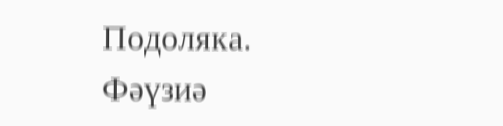Подоляка.
Фәүзиә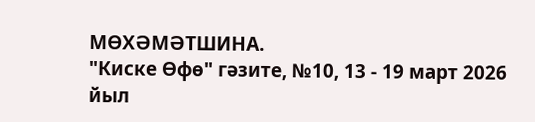МӨХӘМӘТШИНА.
"Киске Өфө" гәзите, №10, 13 - 19 март 2026 йыл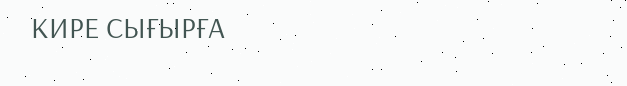КИРЕ СЫҒЫРҒА